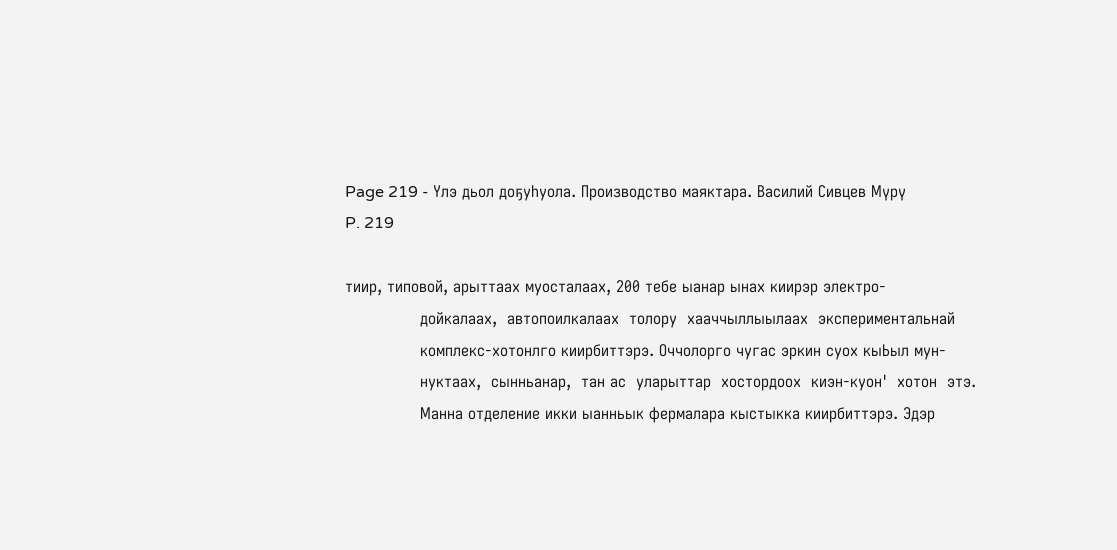Page 219 - Үлэ дьол доҕуһуола. Производство маяктара. Василий Сивцев Мүрү
P. 219

тиир, типовой, арыттаах муосталаах, 200 тебе ыанар ынах киирэр электро-
               дойкалаах,  автопоилкалаах  толору  хааччыллыылаах  экспериментальнай
               комплекс-хотонлго киирбиттэрэ. Оччолорго чугас эркин суох кыЬыл мун-
               нуктаах,  сынньанар,  тан ас  уларыттар  хостордоох  киэн-куон'  хотон  этэ.
               Манна отделение икки ыанньык фермалара кыстыкка киирбиттэрэ. Эдэр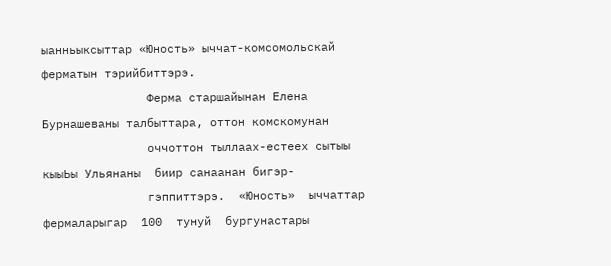ыанньыксыттар «Юность» ыччат-комсомольскай ферматын тэрийбиттэрэ.
               Ферма старшайынан Елена Бурнашеваны талбыттара, оттон комскомунан
               оччоттон тыллаах-естеех сытыы кыыЬы Ульянаны  биир санаанан бигэр-
               гэппиттэрэ.  «Юность»  ыччаттар  фермаларыгар  100  тунуй  бургунастары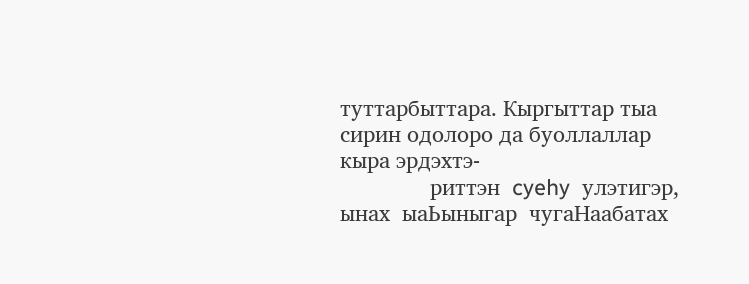туттарбыттара. Кыргыттар тыа сирин одолоро да буоллаллар кыра эрдэхтэ-
               риттэн  cyehy  улэтигэр,  ынах  ыаЬыныгар  чугаНаабатах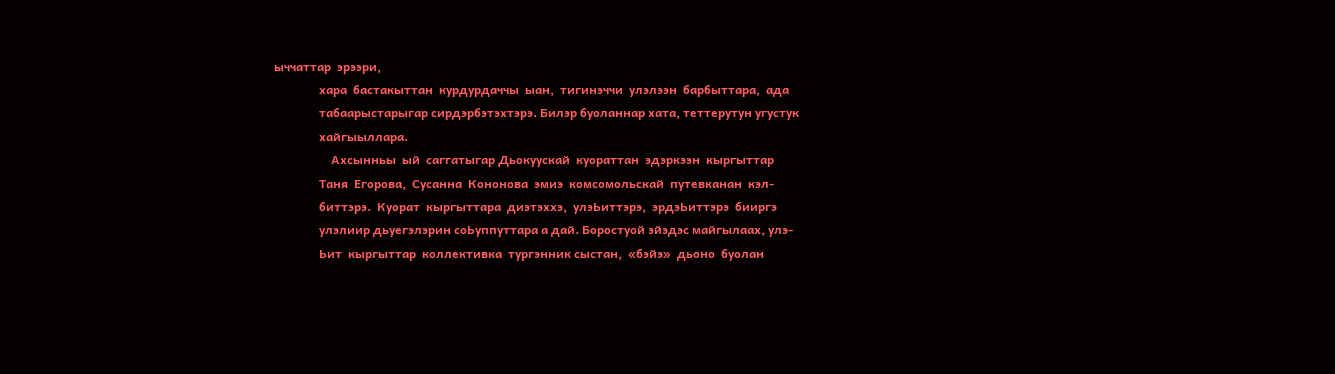ыччаттар  эрээри,
               хара  бастакыттан  курдурдаччы  ыан,  тигинэччи  улэлээн  барбыттара,  ада
               табаарыстарыгар сирдэрбэтэхтэрэ. Билэр буоланнар хата, теттерутун угустук
               хайгыыллара.
                   Ахсынньы  ый  саггатыгар Дьокуускай  куораттан  эдэркээн  кыргыттар
               Таня  Егорова,  Сусанна  Кононова  эмиэ  комсомольскай  путевканан  кэл-
               биттэрэ.  Куорат  кыргыттара  диэтэххэ,  улэЬиттэрэ,  эрдэЬиттэрэ  бииргэ
               улэлиир дьуегэлэрин соЬуппуттара а дай. Боростуой эйэдэс майгылаах, улэ-
               Ьит  кыргыттар  коллективка  тургэнник сыстан,  «бэйэ»  дьоно  буолан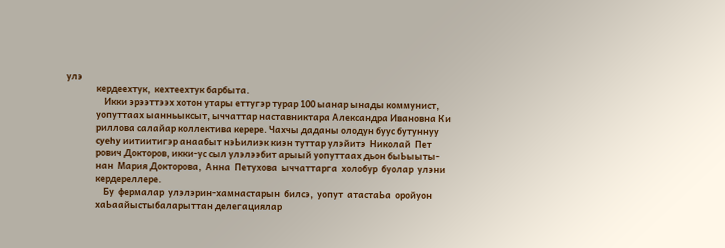улэ
               кердеехтук,  кехтеехтук барбыта.
                   Икки эрээттээх хотон утары еттугэр турар 100 ыанар ынады коммунист,
               уопуттаах ыанньыксыт, ыччаттар наставниктара Александра Ивановна Ки
               риллова салайар коллектива керере. Чахчы даданы олодун буус бутуннуу
               cyehy иитиитигэр анаабыт нэЬилиэк киэн туттар улэйитэ  Николай  Пет
               рович Докторов, икки-ус сыл улэлээбит арыый уопуттаах дьон быЬыыты-
               нан  Мария Докторова,  Анна  Петухова  ыччаттарга  холобур  буолар  улэни
               кердереллере.
                   Бу  фермалар  улэлэрин-хамнастарын  билсэ,  уопут  атастаЬа  оройуон
               хаЬаайыстыбаларыттан делегациялар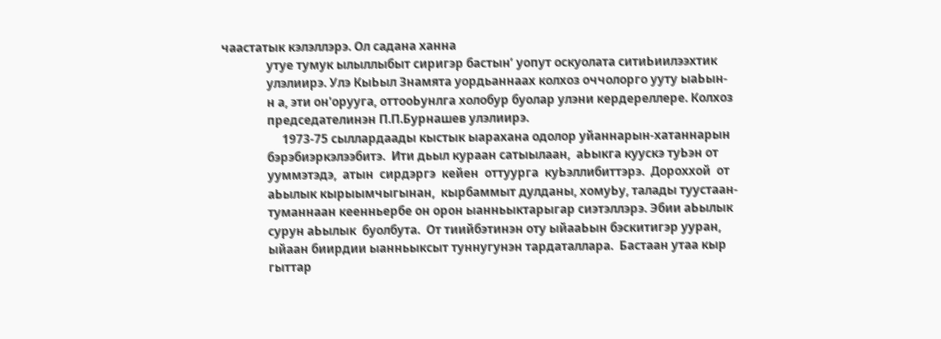чаастатык кэлэллэрэ. Ол садана ханна
               утуе тумук ылыллыбыт сиригэр бастын’ уопут оскуолата ситиЬиилээхтик
               улэлиирэ. Улэ КыЬыл Знамята уордьаннаах колхоз оччолорго ууту ыаЬын-
               н а, эти он'орууга, оттооЬунлга холобур буолар улэни кердереллере. Колхоз
               председателинэн П.П.Бурнашев улэлиирэ.
                    1973-75 сыллардаады кыстык ыарахана одолор уйаннарын-хатаннарын
               бэрэбиэркэлээбитэ.  Ити дьыл кураан сатыылаан,  аЬыкга куускэ туЬэн от
               ууммэтэдэ,  атын  сирдэргэ  кейен  оттуурга  куЬэллибиттэрэ.  Дороххой  от
               аЬылык кырыымчыгынан,  кырбаммыт дулданы, хомуЬу, талады туустаан-
               туманнаан кеенньербе он орон ыанньыктарыгар сиэтэллэрэ. Эбии аЬылык
               сурун аЬылык  буолбута.  От тиийбэтинэн оту ыйааЬын бэскитигэр ууран,
               ыйаан биирдии ыанньыксыт туннугунэн тардаталлара.  Бастаан утаа кыр
               гыттар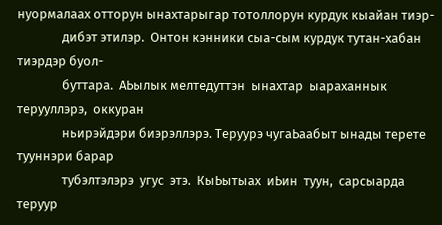нуормалаах отторун ынахтарыгар тотоллорун курдук кыайан тиэр-
               дибэт этилэр.  Онтон кэнники сыа-сым курдук тутан-хабан тиэрдэр буол-
               буттара.  АЬылык мелтедуттэн  ынахтар  ыараханнык терууллэрэ,  оккуран
               ньирэйдэри биэрэллэрэ. Теруурэ чугаЬаабыт ынады терете тууннэри барар
               тубэлтэлэрэ  угус  этэ.  КыЬытыах  иЬин  туун,  сарсыарда  теруур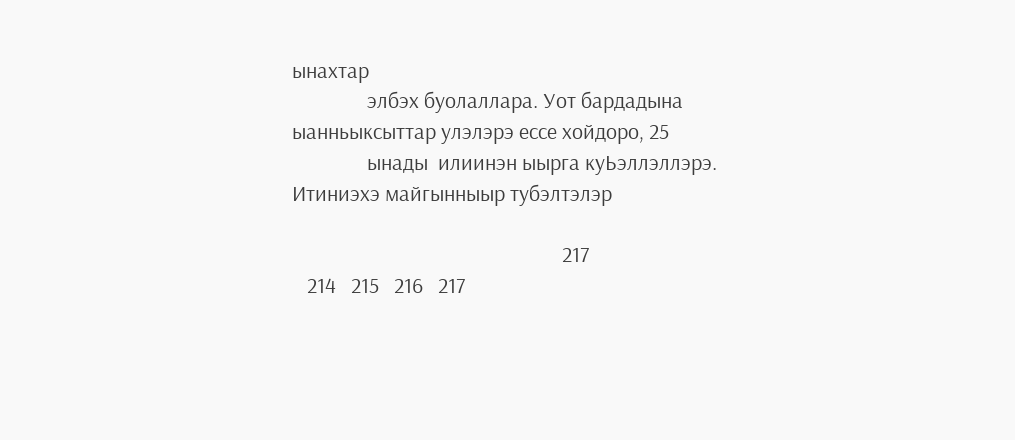ынахтар
               элбэх буолаллара. Уот бардадына ыанньыксыттар улэлэрэ ессе хойдоро, 25
               ынады  илиинэн ыырга куЬэллэллэрэ.  Итиниэхэ майгынныыр тубэлтэлэр

                                                      217
   214   215   216   217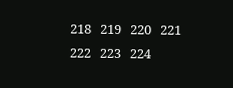218   219   220   221   222   223   224